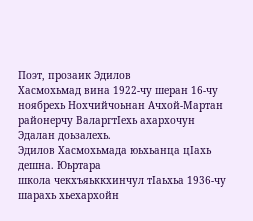Поэт, прозаик Эдилов
Хасмохьмад вина 1922-чу шеран 16-чу ноябрехь Нохчийчоьнан Ачхой-Мартан
районерчу ВаларгтIехь ахархочун Эдалан доьзалехь.
Эдилов Хасмохьмада юьхьанца цIахь дешна. Юьртара
школа чекхъяьккхинчул тIаьхьа 1936-чу шарахь хьехархойн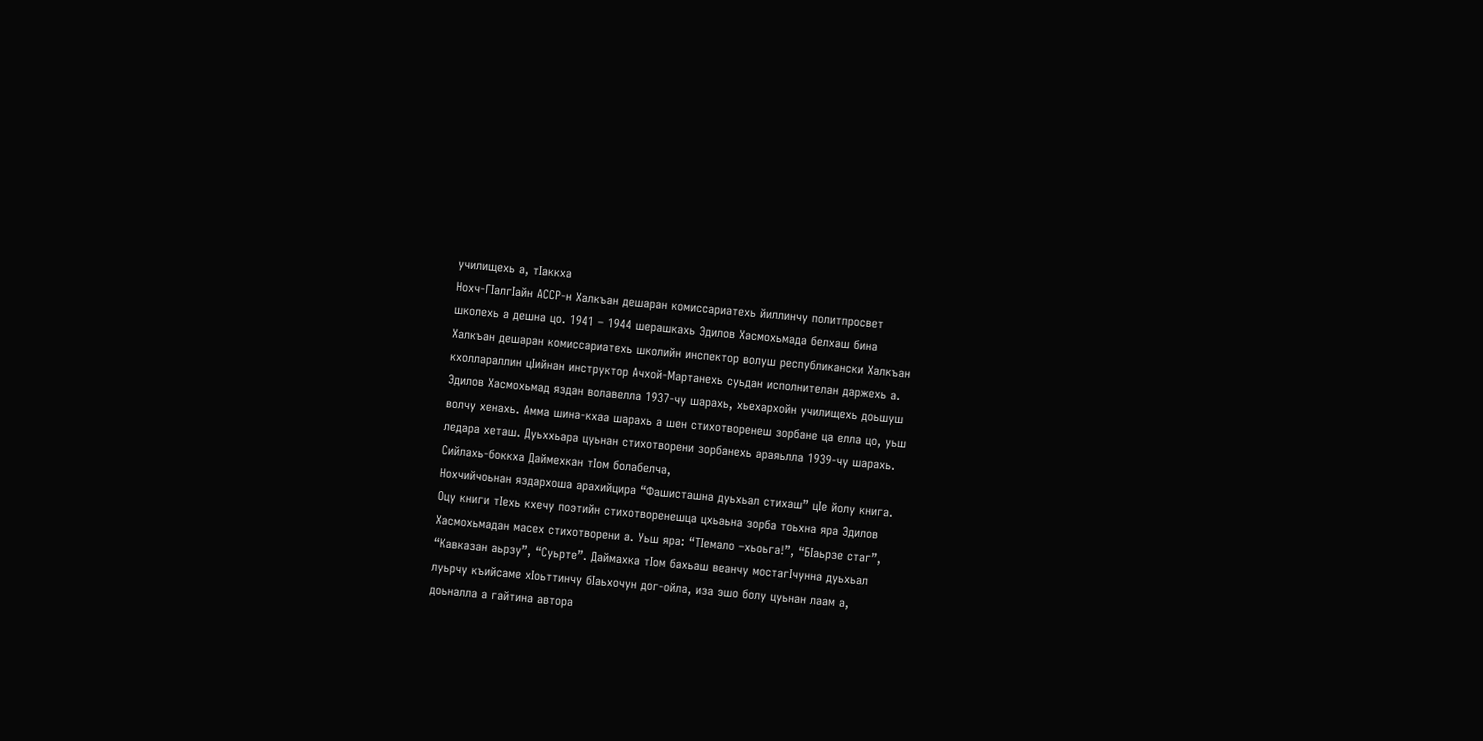училищехь а, тIаккха
Нохч-ГIалгIайн АССР-н Халкъан дешаран комиссариатехь йиллинчу политпросвет
школехь а дешна цо. 1941 – 1944 шерашкахь Эдилов Хасмохьмада белхаш бина
Халкъан дешаран комиссариатехь школийн инспектор волуш республикански Халкъан
кхоллараллин цIийнан инструктор Ачхой-Мартанехь суьдан исполнителан даржехь а.
Эдилов Хасмохьмад яздан волавелла 1937-чу шарахь, хьехархойн училищехь доьшуш
волчу хенахь. Амма шина-кхаа шарахь а шен стихотворенеш зорбане ца елла цо, уьш
ледара хеташ. Дуьххьара цуьнан стихотворени зорбанехь араяьлла 1939-чу шарахь.
Сийлахь-боккха Даймехкан тIом болабелча,
Нохчийчоьнан яздархоша арахийцира “Фашисташна дуьхьал стихаш” цIе йолу книга.
Оцу книги тIехь кхечу поэтийн стихотворенешца цхьаьна зорба тоьхна яра Эдилов
Хасмохьмадан масех стихотворени а. Уьш яра: “ТIемало –хьоьга!”, “БIаьрзе стаг”,
“Кавказан аьрзу”, “Суьрте”. Даймахка тIом бахьаш веанчу мостагIчунна дуьхьал
луьрчу къийсаме хIоьттинчу бIаьхочун дог-ойла, иза эшо болу цуьнан лаам а,
доьналла а гайтина автора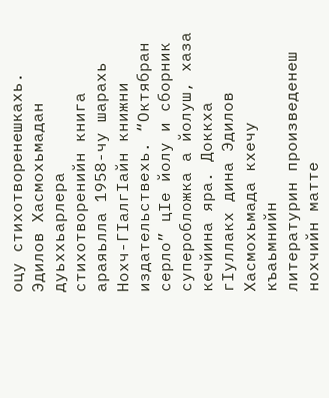оцу стихотворенешкахь. Эдилов Хасмохьмадан
дуьххьарлера стихотворенийн книга араяьлла 1958-чу шарахь Нохч-ГIалгIайн книжни
издательствехь. “Октябран серло” цIе йолу и сборник суперобложка а йолуш, хаза
кечйина яра. Доккха гIуллакх дина Эдилов Хасмохьмада кхечу къаьмнийн
литературин произведенеш нохчийн матте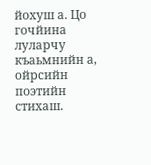йохуш а. Цо гочйина луларчу къаьмнийн а,
ойрсийн поэтийн стихаш.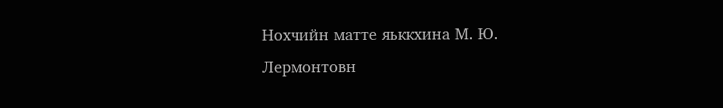Нохчийн матте яьккхина М. Ю. Лермонтовн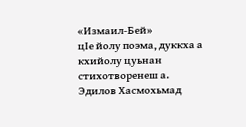«Измаил-Бей»
цIе йолу поэма, дуккха а кхийолу цуьнан стихотворенеш а.
Эдилов Хасмохьмад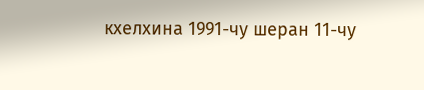кхелхина 1991-чу шеран 11-чу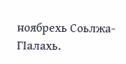ноябрехь Соьлжа-ГIалахь.